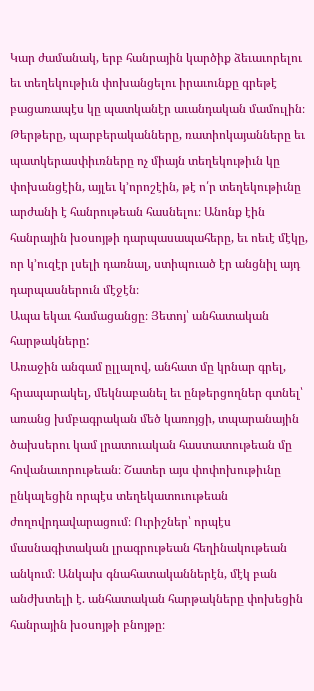Կար ժամանակ, երբ հանրային կարծիք ձեւաւորելու եւ տեղեկութիւն փոխանցելու իրաւունքը գրեթէ բացառապէս կը պատկանէր աւանդական մամուլին։ Թերթերը, պարբերականները, ռատիոկայանները եւ պատկերասփիւռները ոչ միայն տեղեկութիւն կը փոխանցէին, այլեւ կ’որոշէին, թէ ո՛ր տեղեկութիւնը արժանի է հանրութեան հասնելու։ Անոնք էին հանրային խօսոյթի դարպասապահերը, եւ ոեւէ մէկը, որ կ’ուզէր լսելի դառնալ, ստիպուած էր անցնիլ այդ դարպասներուն մէջէն։
Ապա եկաւ համացանցը։ Յետոյ՝ անհատական հարթակները:
Առաջին անգամ ըլլալով, անհատ մը կրնար գրել, հրապարակել, մեկնաբանել եւ ընթերցողներ գտնել՝ առանց խմբագրական մեծ կառոյցի, տպարանային ծախսերու կամ լրատուական հաստատութեան մը հովանաւորութեան։ Շատեր այս փոփոխութիւնը ընկալեցին որպէս տեղեկատուութեան ժողովրդավարացում։ Ուրիշներ՝ որպէս մասնագիտական լրագրութեան հեղինակութեան անկում։ Անկախ գնահատականներէն, մէկ բան անժխտելի է. անհատական հարթակները փոխեցին հանրային խօսոյթի բնոյթը։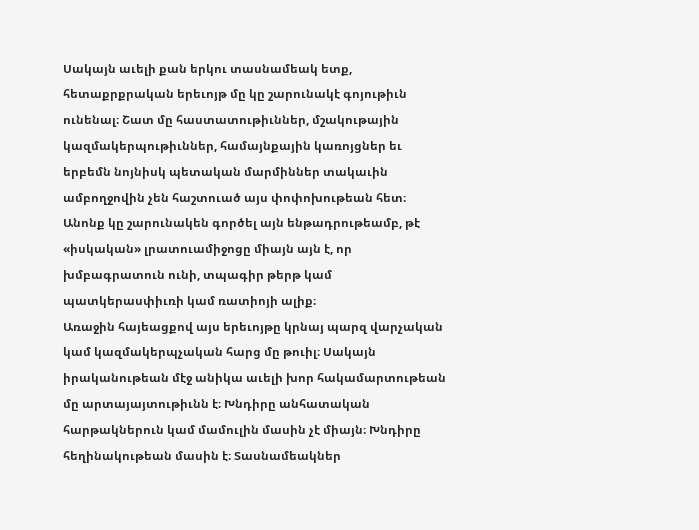Սակայն աւելի քան երկու տասնամեակ ետք, հետաքրքրական երեւոյթ մը կը շարունակէ գոյութիւն ունենալ։ Շատ մը հաստատութիւններ, մշակութային կազմակերպութիւններ, համայնքային կառոյցներ եւ երբեմն նոյնիսկ պետական մարմիններ տակաւին ամբողջովին չեն հաշտուած այս փոփոխութեան հետ։ Անոնք կը շարունակեն գործել այն ենթադրութեամբ, թէ «իսկական» լրատուամիջոցը միայն այն է, որ խմբագրատուն ունի, տպագիր թերթ կամ պատկերասփիւռի կամ ռատիոյի ալիք։
Առաջին հայեացքով այս երեւոյթը կրնայ պարզ վարչական կամ կազմակերպչական հարց մը թուիլ։ Սակայն իրականութեան մէջ անիկա աւելի խոր հակամարտութեան մը արտայայտութիւնն է։ Խնդիրը անհատական հարթակներուն կամ մամուլին մասին չէ միայն։ Խնդիրը հեղինակութեան մասին է։ Տասնամեակներ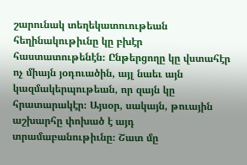շարունակ տեղեկատուութեան հեղինակութիւնը կը բխէր հաստատութենէն։ Ընթերցողը կը վստահէր ոչ միայն յօդուածին, այլ նաեւ այն կազմակերպութեան, որ զայն կը հրատարակէր։ Այսօր, սակայն, թուային աշխարհը փոխած է այդ տրամաբանութիւնը։ Շատ մը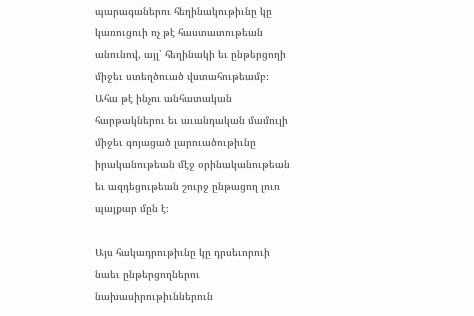պարագաներու հեղինակութիւնը կը կառուցուի ոչ թէ հաստատութեան անունով, այլ՝ հեղինակի եւ ընթերցողի միջեւ ստեղծուած վստահութեամբ։ Ահա թէ ինչու անհատական հարթակներու եւ աւանդական մամուլի միջեւ գոյացած լարուածութիւնը իրականութեան մէջ օրինականութեան եւ ազդեցութեան շուրջ ընթացող լուռ պայքար մըն է։

Այս հակադրութիւնը կը դրսեւորուի նաեւ ընթերցողներու նախասիրութիւններուն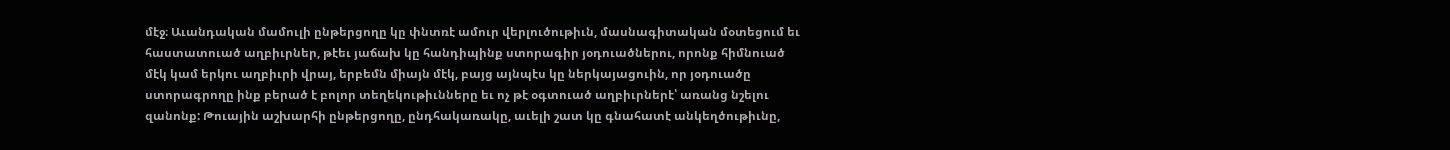մէջ։ Աւանդական մամուլի ընթերցողը կը փնտռէ ամուր վերլուծութիւն, մասնագիտական մօտեցում եւ հաստատուած աղբիւրներ, թէեւ յաճախ կը հանդիպինք ստորագիր յօդուածներու, որոնք հիմնուած մէկ կամ երկու աղբիւրի վրայ, երբեմն միայն մէկ, բայց այնպէս կը ներկայացուին, որ յօդուածը ստորագրողը ինք բերած է բոլոր տեղեկութիւնները եւ ոչ թէ օգտուած աղբիւրներէ՝ առանց նշելու զանոնք: Թուային աշխարհի ընթերցողը, ընդհակառակը, աւելի շատ կը գնահատէ անկեղծութիւնը,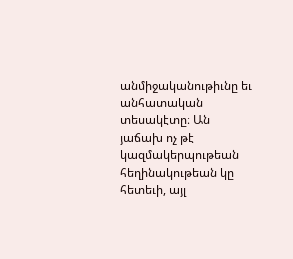անմիջականութիւնը եւ անհատական տեսակէտը։ Ան յաճախ ոչ թէ կազմակերպութեան հեղինակութեան կը հետեւի, այլ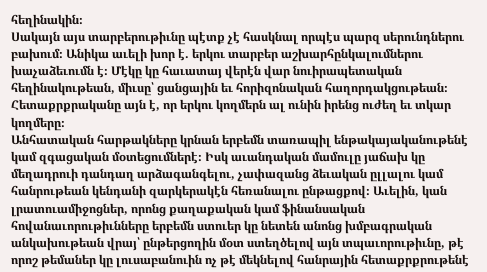հեղինակին։
Սակայն այս տարբերութիւնը պէտք չէ հասկնալ որպէս պարզ սերունդներու բախում։ Անիկա աւելի խոր է. երկու տարբեր աշխարհընկալումներու խաչաձեւումն է։ Մէկը կը հաւատայ վերէն վար նուիրապետական հեղինակութեան, միւսը՝ ցանցային եւ հորիզոնական հաղորդակցութեան։ Հետաքրքրականը այն է, որ երկու կողմերն ալ ունին իրենց ուժեղ եւ տկար կողմերը։
Անհատական հարթակները կրնան երբեմն տառապիլ ենթակայականութենէ կամ զգացական մօտեցումներէ։ Իսկ աւանդական մամուլը յաճախ կը մեղադրուի դանդաղ արձագանգելու, չափազանց ձեւական ըլլալու կամ հանրութեան կենդանի զարկերակէն հեռանալու ընթացքով։ Աւելին, կան լրատուամիջոցներ, որոնց քաղաքական կամ ֆինանսական հովանաւորութիւնները երբեմն ստուեր կը նետեն անոնց խմբագրական անկախութեան վրայ՝ ընթերցողին մօտ ստեղծելով այն տպաւորութիւնը, թէ որոշ թեմաներ կը լուսաբանուին ոչ թէ մեկնելով հանրային հետաքրքրութենէ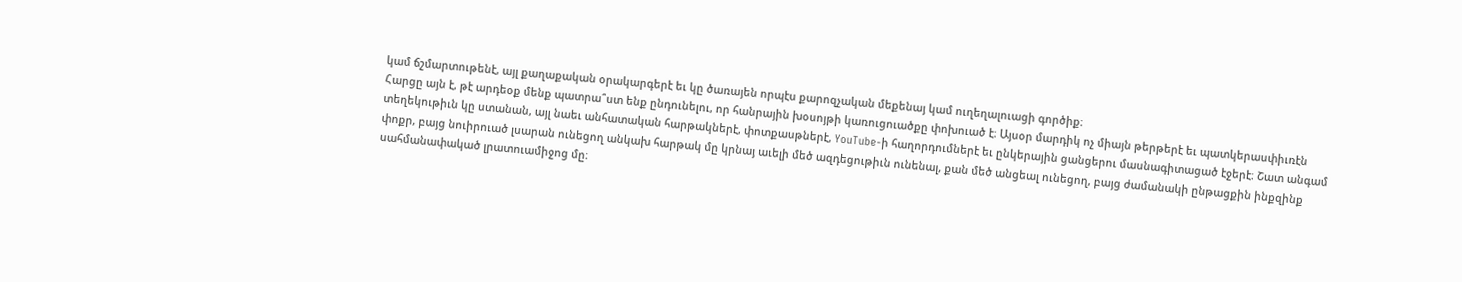կամ ճշմարտութենէ, այլ քաղաքական օրակարգերէ եւ կը ծառայեն որպէս քարոզչական մեքենայ կամ ուղեղալուացի գործիք։
Հարցը այն է, թէ արդեօք մենք պատրա՞ստ ենք ընդունելու, որ հանրային խօսոյթի կառուցուածքը փոխուած է։ Այսօր մարդիկ ոչ միայն թերթերէ եւ պատկերասփիւռէն տեղեկութիւն կը ստանան, այլ նաեւ անհատական հարթակներէ, փոտքասթներէ, YouTube-ի հաղորդումներէ եւ ընկերային ցանցերու մասնագիտացած էջերէ։ Շատ անգամ փոքր, բայց նուիրուած լսարան ունեցող անկախ հարթակ մը կրնայ աւելի մեծ ազդեցութիւն ունենալ, քան մեծ անցեալ ունեցող, բայց ժամանակի ընթացքին ինքզինք սահմանափակած լրատուամիջոց մը։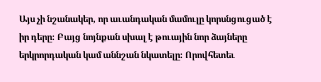Այս չի նշանակեր, որ աւանդական մամուլը կորսնցուցած է իր դերը։ Բայց նոյնքան սխալ է թուային նոր ձայները երկրորդական կամ աննշան նկատելը։ Որովհետեւ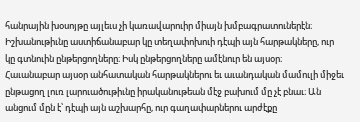հանրային խօսոյթը այլեւս չի կառավարուիր միայն խմբագրատուներէն։ Իշխանութիւնը աստիճանաբար կը տեղափոխուի դէպի այն հարթակները, ուր կը գտնուին ընթերցողները։ Իսկ ընթերցողները ամէնուր են այսօր։
Հաւանաբար այսօր անհատական հարթակներու եւ աւանդական մամուլի միջեւ ընթացող լուռ լարուածութիւնը իրականութեան մէջ բախում մը չէ բնաւ։ Ան անցում մըն է՝ դէպի այն աշխարհը, ուր գաղափարներու արժէքը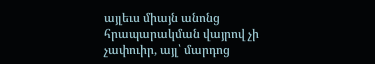այլեւս միայն անոնց հրապարակման վայրով չի չափուիր, այլ՝ մարդոց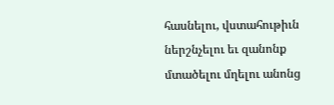հասնելու, վստահութիւն ներշնչելու եւ զանոնք մտածելու մղելու անոնց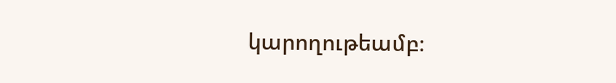կարողութեամբ։